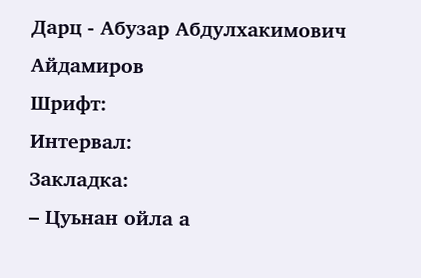Дарц - Абузар Абдулхакимович Айдамиров
Шрифт:
Интервал:
Закладка:
– Цуьнан ойла а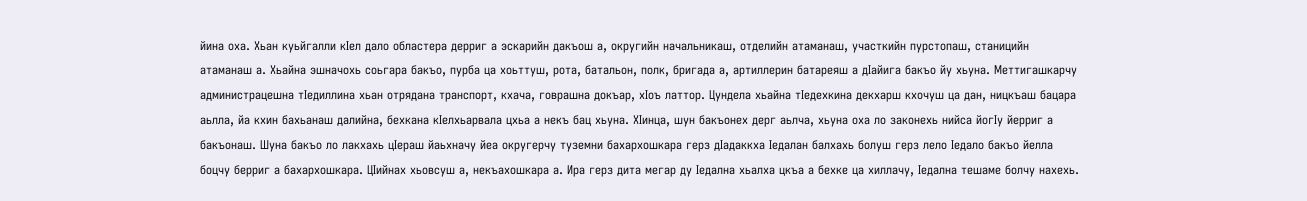йина оха. Хьан куьйгалли кIел дало областера дерриг а эскарийн дакъош а, округийн начальникаш, отделийн атаманаш, участкийн пурстопаш, станицийн атаманаш а. Хьайна эшначохь соьгара бакъо, пурба ца хоьттуш, рота, батальон, полк, бригада а, артиллерин батареяш а дIайига бакъо йу хьуна. Меттигашкарчу администрацешна тIедиллина хьан отрядана транспорт, кхача, говрашна докъар, хIоъ латтор. Цундела хьайна тIедехкина декхарш кхочуш ца дан, ницкъаш бацара аьлла, йа кхин бахьанаш далийна, бехкана кIелхьарвала цхьа а некъ бац хьуна. ХIинца, шун бакъонех дерг аьлча, хьуна оха ло законехь нийса йогIу йерриг а бакъонаш. Шуна бакъо ло лакхахь цIераш йаьхначу йеа округерчу туземни бахархошкара герз дIадаккха Iедалан балхахь болуш герз лело Iедало бакъо йелла боцчу берриг а бахархошкара. ЦIийнах хьовсуш а, некъахошкара а. Ира герз дита мегар ду Iедална хьалха цкъа а бехке ца хиллачу, Iедална тешаме болчу нахехь.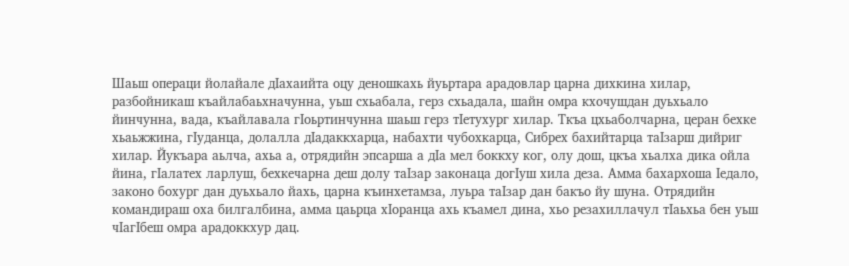Шаьш операци йолайале дIахаийта оцу деношкахь йуьртара арадовлар царна дихкина хилар, разбойникаш къайлабаьхначунна, уьш схьабала, герз схьадала, шайн омра кхочушдан дуьхьало йинчунна, вада, къайлавала гIоьртинчунна шаьш герз тIетухург хилар. Ткъа цхьаболчарна, церан бехке хьаьжжина, гIуданца, долалла дIадаккхарца, набахти чубохкарца, Сибрех бахийтарца таIзарш дийриг хилар. Йукъара аьлча, ахьа а, отрядийн эпсарша а дIа мел боккху ког, олу дош, цкъа хьалха дика ойла йина, гIалатех ларлуш, бехкечарна деш долу таIзар законаца догIуш хила деза. Амма бахархоша Iедало, законо бохург дан дуьхьало йахь, царна къинхетамза, луьра таIзар дан бакъо йу шуна. Отрядийн командираш оха билгалбина, амма цаьрца хIоранца ахь къамел дина, хьо резахиллачул тIаьхьа бен уьш чIагIбеш омра арадоккхур дац.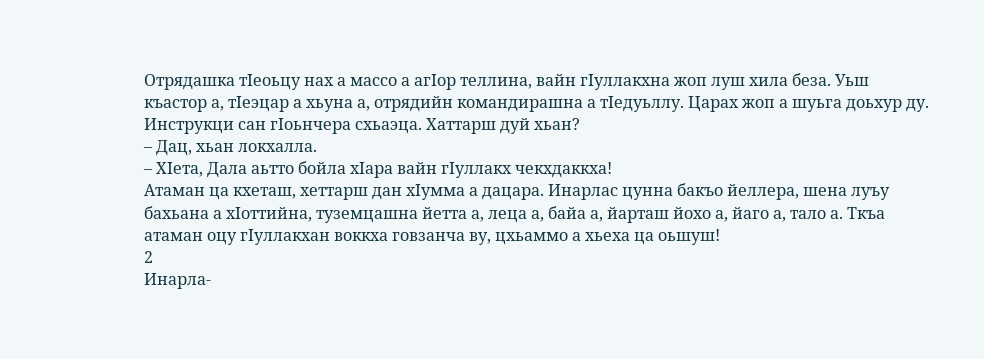Отрядашка тIеоьцу нах а массо а агIор теллина, вайн гIуллакхна жоп луш хила беза. Уьш къастор а, тIеэцар а хьуна а, отрядийн командирашна а тIедуьллу. Царах жоп а шуьга доьхур ду. Инструкци сан гIоьнчера схьаэца. Хаттарш дуй хьан?
– Дац, хьан локхалла.
– ХIета, Дала аьтто бойла хIара вайн гIуллакх чекхдаккха!
Атаман ца кхеташ, хеттарш дан хIумма а дацара. Инарлас цунна бакъо йеллера, шена луъу бахьана а хIоттийна, туземцашна йетта а, леца а, байа а, йарташ йохо а, йаго а, тало а. Ткъа атаман оцу гIуллакхан воккха говзанча ву, цхьаммо а хьеха ца оьшуш!
2
Инарла-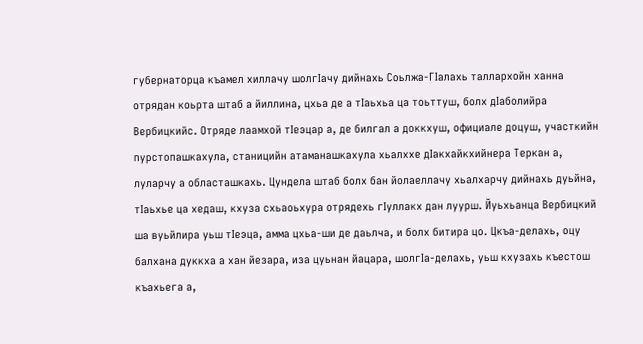губернаторца къамел хиллачу шолгIачу дийнахь Соьлжа-ГIалахь таллархойн ханна отрядан коьрта штаб а йиллина, цхьа де а тIаьхьа ца тоьттуш, болх дIаболийра Вербицкийс. Отряде лаамхой тIеэцар а, де билгал а доккхуш, официале доцуш, участкийн пурстопашкахула, станицийн атаманашкахула хьалххе дIакхайкхийнера Теркан а, луларчу а областашкахь. Цундела штаб болх бан йолаеллачу хьалхарчу дийнахь дуьйна, тIаьхье ца хедаш, кхуза схьаоьхура отрядехь гIуллакх дан луурш. Йуьхьанца Вербицкий ша вуьйлира уьш тIеэца, амма цхьа-ши де даьлча, и болх битира цо. Цкъа-делахь, оцу балхана дуккха а хан йезара, иза цуьнан йацара, шолгIа-делахь, уьш кхузахь къестош къахьега а,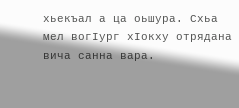хьекъал а ца оьшура. Схьа мел вогIург хIокху отрядана вича санна вара.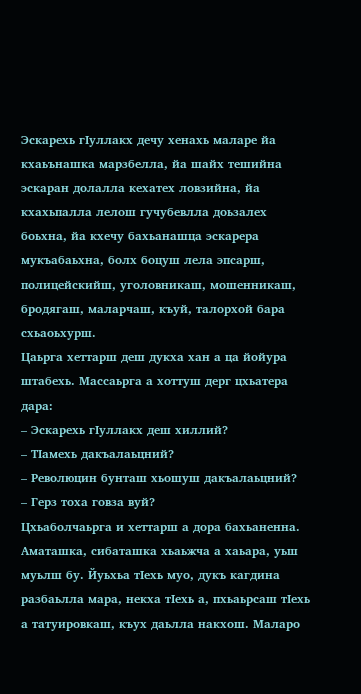Эскарехь гIуллакх дечу хенахь маларе йа кхаьънашка марзбелла, йа шайх тешийна эскаран долалла кехатех ловзийна, йа кхахьпалла лелош гучубевлла доьзалех боьхна, йа кхечу бахьанашца эскарера мукъабаьхна, болх боцуш лела эпсарш, полицейскийш, уголовникаш, мошенникаш, бродягаш, маларчаш, къуй, талорхой бара схьаоьхурш.
Цаьрга хеттарш деш дукха хан а ца йойура штабехь. Массаьрга а хоттуш дерг цхьатера дара:
– Эскарехь гIуллакх деш хиллий?
– ТIамехь дакъалаьцний?
– Революцин бунташ хьошуш дакъалаьцний?
– Герз тоха говза вуй?
Цхьаболчаьрга и хеттарш а дора бахьаненна. Аматашка, сибаташка хьаьжча а хаьара, уьш муьлш бу. Йуьхьа тIехь муо, дукъ кагдина разбаьлла мара, некха тIехь а, пхьаьрсаш тIехь а татуировкаш, къух даьлла накхош. Маларо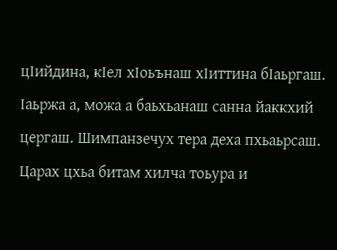цIийдина, кIел хIоьънаш хIиттина бIаьргаш. Iаьржа а, можа а баьхьанаш санна йаккхий цергаш. Шимпанзечух тера деха пхьаьрсаш. Царах цхьа битам хилча тоьура и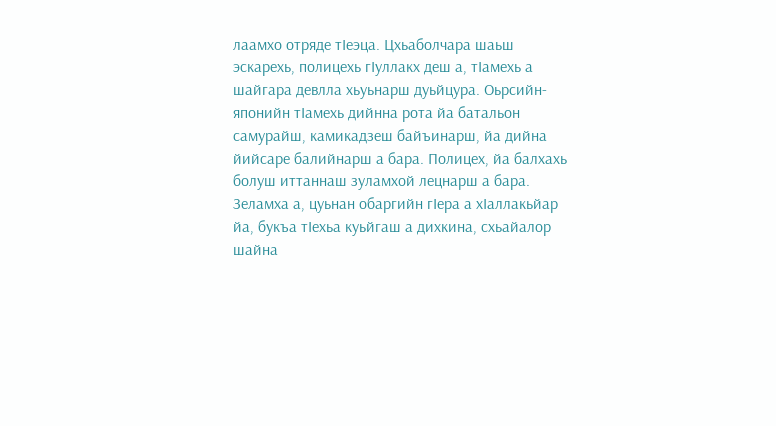лаамхо отряде тIеэца. Цхьаболчара шаьш эскарехь, полицехь гIуллакх деш а, тIамехь а шайгара девлла хьуьнарш дуьйцура. Оьрсийн-японийн тIамехь дийнна рота йа батальон самурайш, камикадзеш байъинарш, йа дийна йийсаре балийнарш а бара. Полицех, йа балхахь болуш иттаннаш зуламхой лецнарш а бара. Зеламха а, цуьнан обаргийн гIера а хIаллакьйар йа, букъа тIехьа куьйгаш а дихкина, схьайалор шайна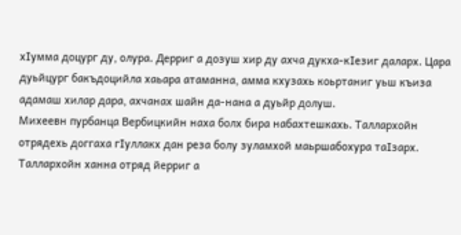хIумма доцург ду, олура. Дерриг а дозуш хир ду ахча дукха-кIезиг даларх. Цара дуьйцург бакъдоцийла хаьара атаманна, амма кхузахь коьртаниг уьш къиза адамаш хилар дара, ахчанах шайн да-нана а дуьйр долуш.
Михеевн пурбанца Вербицкийн наха болх бира набахтешкахь. Таллархойн отрядехь доггаха гIуллакх дан реза болу зуламхой маьршабохура таIзарх.
Таллархойн ханна отряд йерриг а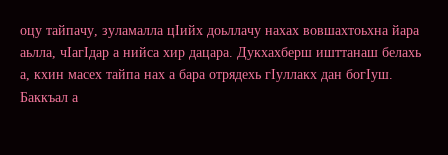оцу тайпачу, зуламалла цIийх доьллачу нахах вовшахтоьхна йара аьлла, чIагIдар а нийса хир дацара. Дукхахберш ишттанаш белахь а, кхин масех тайпа нах а бара отрядехь гIуллакх дан богIуш. Баккъал а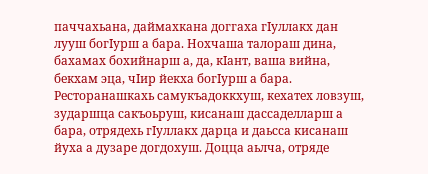паччахьана, даймахкана доггаха гIуллакх дан лууш богIурш а бара. Нохчаша талораш дина, бахамах бохийнарш а, да, кIант, ваша вийна, бекхам эца, чIир йекха богIурш а бара. Ресторанашкахь самукъадоккхуш, кехатех ловзуш, зударшца сакъоьруш, кисанаш дассаделларш а бара, отрядехь гIуллакх дарца и даьсса кисанаш йуха а дузаре догдохуш. Доцца аьлча, отряде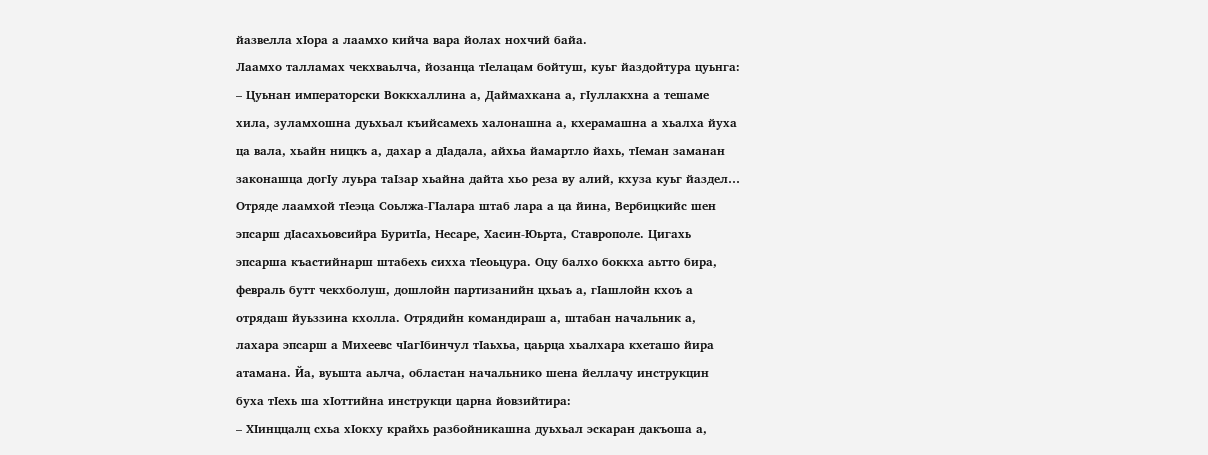йазвелла хIора а лаамхо кийча вара йолах нохчий байа.
Лаамхо талламах чекхваьлча, йозанца тIелацам бойтуш, куьг йаздойтура цуьнга:
– Цуьнан императорски Воккхаллина а, Даймахкана а, гIуллакхна а тешаме хила, зуламхошна дуьхьал къийсамехь халонашна а, кхерамашна а хьалха йуха ца вала, хьайн ницкъ а, дахар а дIадала, айхьа йамартло йахь, тIеман заманан законашца догIу луьра таIзар хьайна дайта хьо реза ву алий, кхуза куьг йаздел…
Отряде лаамхой тIеэца Соьлжа-ГIалара штаб лара а ца йина, Вербицкийс шен эпсарш дIасахьовсийра БуритIа, Несаре, Хасин-Юьрта, Ставрополе. Цигахь эпсарша къастийнарш штабехь сихха тIеоьцура. Оцу балхо боккха аьтто бира, февраль бутт чекхболуш, дошлойн партизанийн цхьаъ а, гIашлойн кхоъ а отрядаш йуьззина кхолла. Отрядийн командираш а, штабан начальник а, лахара эпсарш а Михеевс чIагIбинчул тIаьхьа, цаьрца хьалхара кхеташо йира атамана. Йа, вуьшта аьлча, областан начальнико шена йеллачу инструкцин буха тIехь ша хIоттийна инструкци царна йовзийтира:
– ХIинццалц схьа хIокху крайхь разбойникашна дуьхьал эскаран дакъоша а,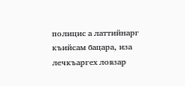полицис а латтийнарг къийсам бацара, иза лечкъаргех ловзар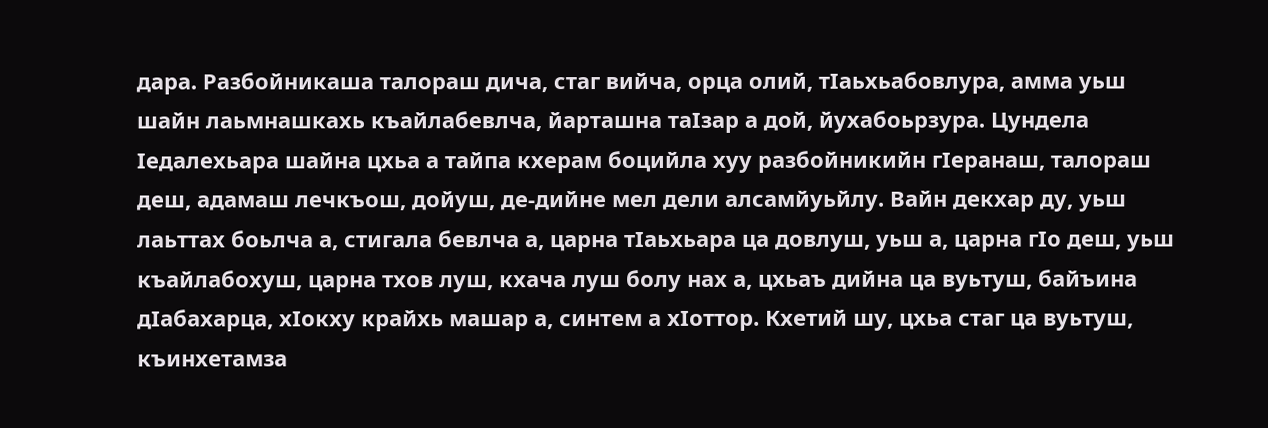дара. Разбойникаша талораш дича, стаг вийча, орца олий, тIаьхьабовлура, амма уьш шайн лаьмнашкахь къайлабевлча, йарташна таIзар а дой, йухабоьрзура. Цундела Iедалехьара шайна цхьа а тайпа кхерам боцийла хуу разбойникийн гIеранаш, талораш деш, адамаш лечкъош, дойуш, де-дийне мел дели алсамйуьйлу. Вайн декхар ду, уьш лаьттах боьлча а, стигала бевлча а, царна тIаьхьара ца довлуш, уьш а, царна гIo деш, уьш къайлабохуш, царна тхов луш, кхача луш болу нах а, цхьаъ дийна ца вуьтуш, байъина дIабахарца, хIокху крайхь машар а, синтем а хIоттор. Кхетий шу, цхьа стаг ца вуьтуш, къинхетамза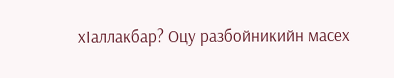хIаллакбар? Оцу разбойникийн масех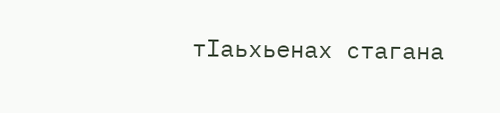тIаьхьенах стагана